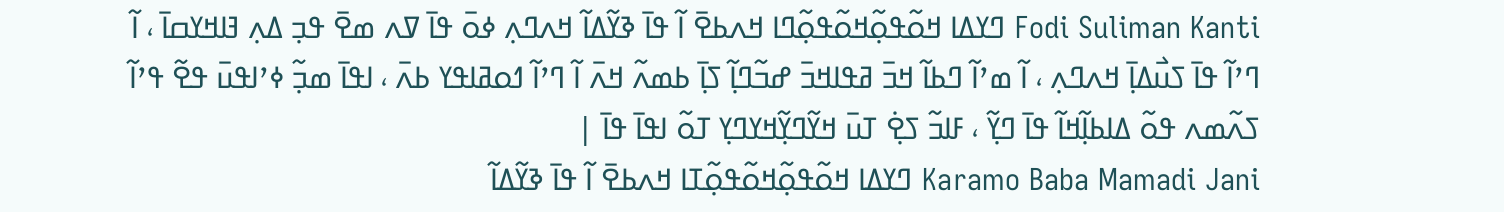Fodi Suliman Kanti ߣߌߡߊ ߞߋ߬ߟߋ߲߬ߞߋ߬ߟߋ߲߬ߣߊ ߞߍߕߐ߫ ߊ߬ ߟߊ߫ ߢߌ߬ߡߊ߬ ߞߍߣߍ߲ ߦߋ߫ ߟߊ߫ ߜߍ ߘߐ߫ ߟߏ߲ ߡߍ߲ ߔߊߞߌߛߊ߫ ، ߊ߬ ߣߴߊ߬ ߟߊ߫ ߖߎ߯ߡߊ߲߫ ߞߍߣߍ߲ ، ߊ߬ ߘߴߊ߬ ߣߕߊ߬ ߞߏ߫ ߥߟߊߞߏ߫ ߝߏ߬ߣߊ߲߬ ߖߊ߲߫ ߕߘߍ߬ ߞߍ߫ ߊ߬ ߣߴߊ߬ ߗߋߥߊߟߌ ߕߍ߫ ، ߊߟߊ߫ ߘߏ߲߬ ߦߴߊߟߎ߫ ߟߐ߬ ߟߴߊ߬ ߖߍ߬ߘߍ ߟߋ߬ ߡߊߕߊ߲߬ߞߊ߬ ߟߊ߫ ߣߌ߲߬ ، ߓߊߏ߬ ߖߐ߲߭ ߠߎ߫ ߞߌ߬ߣߌ߲߬ߞߌߣߌ߲ ߠߋ߬ ߊߟߊ߫ ߟߊ߫ |
Karamo Baba Mamadi Jani ߣߌߡߊ ߞߋ߬ߟߋ߲߬ߞߋ߬ߟߋ߲߬ߠߊ ߞߍߕߐ߫ ߊ߬ ߟߊ߫ ߢߌ߬ߡߊ߬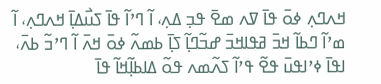ߞߍߣߍ߲ ߦߋ߫ ߟߊ߫ ߜߍ ߘߐ߫ ߟߏ߲ ߡߍ߲، ߊ߬ ߣߴߊ߬ ߟߊ߫ ߖߎ߯ߡߊ߲߫ ߞߍߣߍ߲، ߊ߬ ߘߴߊ߬ ߣߕߊ߬ ߞߏ߫ ߥߟߊߞߏ߫ ߝߏ߬ߣߊ߲߬ ߖߊ߲߫ ߕߘߍ߬ ߦߋ߫ ߞߍ߫ ߊ߬ ߣߴߏ߬ ߕߍ߫، ߊߟߊ߫ ߦߴߊߟߎ߫ ߟߐ߬ ߟߴߊ߬ ߖߍ߬ߘߍ ߟߋ߬ ߡߊߕߊ߲߬ߞߊ߬ ߟߊ߫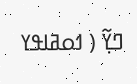ߣߌ߲߬ ( ߗߋߥߊߟߌ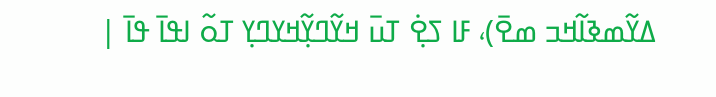ߡߌ߬ߘߢߊ߬ߞߏ ߘߐ߫)، ߓߊ ߖߐ߲߭ ߠߎ߫ ߞߌ߬ߣߌ߲߬ߞߌߣߌ߲ ߠߋ߬ ߊߟߊ߫ ߟߊ߫ |